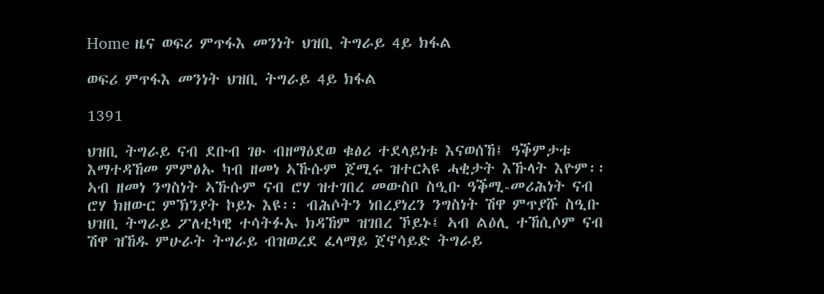Home ዜና ወፍሪ ምጥፋእ መንነት ህዝቢ ትግራይ 4ይ ክፋል

ወፍሪ ምጥፋእ መንነት ህዝቢ ትግራይ 4ይ ክፋል

1391

ህዝቢ ትግራይ ናብ ደቡብ ገፁ ብዘማዕደወ ቁፅሪ ተደላይነቱ እናወሰኸ፤ ዓቕምታቱ እማተዳኸመ ምምፅኡ ካብ ዘመነ ኣኹሱም ጀሚሩ ዝተርኣዩ ሓቂታት እኹላት እዮም፡፡ ኣብ ዘመነ ንግስነት ኣኹሱም ናብ ሮሃ ዝተገበረ መውስቦ ስዒቡ ዓቕሚ-መሪሕነት ናብ ሮሃ ክዘውር ምኽንያት ኮይኑ እዩ፡፡ ብሕሶትን ነበረያነረን ንግስነት ሽዋ ምጥያሹ ስዒቡ ህዝቢ ትግራይ ፖለቲካዊ ተሳትፉኡ ክዳኸም ዝገበረ ኾይኑ፤ ኣብ ልዕሊ ተኸሲሶም ናብ ሽዋ ዝኸዱ ምሁራት ትግራይ ብዝወረደ ፈላማይ ጀኖሳይድ ትግራይ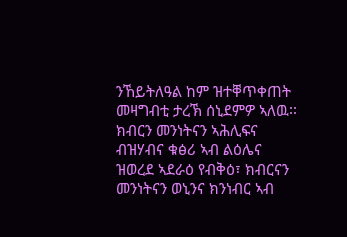ንኸይትለዓል ከም ዝተቐጥቀጠት መዛግብቲ ታረኽ ሰኒደምዎ ኣለዉ፡፡ ክብርን መንነትናን ኣሕሊፍና ብዝሃብና ቁፅሪ ኣብ ልዕሌና ዝወረደ ኣደራዕ የብቅዕ፣ ክብርናን መንነትናን ወኒንና ክንነብር ኣብ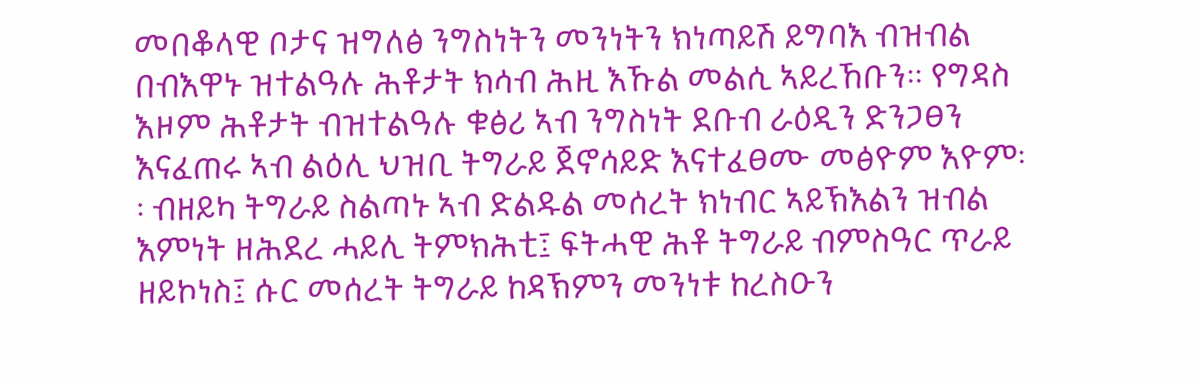መበቆላዊ ቦታና ዝግለፅ ንግስነትን መንነትን ክነጣይሽ ይግባእ ብዝብል በብእዋኑ ዝተልዓሉ ሕቶታት ክሳብ ሕዚ እኹል መልሲ ኣይረኸቡን፡፡ የግዳስ እዞም ሕቶታት ብዝተልዓሉ ቁፅሪ ኣብ ንግስነት ደቡብ ራዕዲን ድንጋፀን እናፈጠሩ ኣብ ልዕሊ ህዝቢ ትግራይ ጀኖሳይድ እናተፈፀሙ መፅዮም እዮም፡፡ ብዘይካ ትግራይ ስልጣኑ ኣብ ድልዱል መሰረት ክነብር ኣይኽእልን ዝብል እምነት ዘሕደረ ሓይሊ ትምክሕቲ፤ ፍትሓዊ ሕቶ ትግራይ ብምስዓር ጥራይ ዘይኮነስ፤ ሱር መሰረት ትግራይ ከዳኽምን መንነቱ ከረስዑን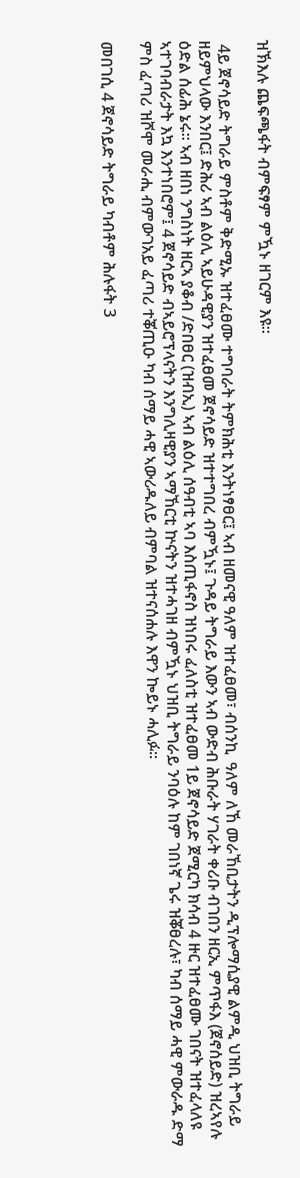ዝኽእሉ ጨፍጫፋት ብምፍፃም ምዃኑ ዘገርም እዩ፡፡

 4ይ ጀኖሳይድ ትግራይ ምስቶም ቅድሚኡ ዝተፈፀሙ ተግባራት ትምክሕቲ እንትነፃፀር፤ ኣብ ዘመናዊ ዓለም ዝተፈፀመ፣ ብሰንኪ  ዓለም ለኸ መራኸቢታትን ዲፕሎማሲያዊ ልምዲ ህዝቢ ትግራይ ዘይምህላው እንበር፤ ድሕሪ ኣብ ልዕሊ ኣይሁዳዊያን ዝተፈፀመ ጀኖሳይድ ዝተተግበረ ብምዃኑ፤ ጉዳይ ትግራይ እውን ኣብ ውድብ ሕቡራት ሃገራት ቀሪቡ ብገበን ዘርኢ ምጥፋእ (ጀኖሰይድ) ዝረኣየሉ ዕድል ሰፊሕ ኔሩ፡፡ ኣብ ዘበነ ንግስነት ዘርኣ ያቆብ /ድበፀር (ዝብኢ) ኣብ ልዕሊ ሰዓብቲ ኣባ እስጢፋኖስ ዝነበሩ ፈለስቲ ዝተፈፀመ 1ይ ጀኖሳይድ ጀሚርካ ክሳብ 4 ዙር ዝተፈፀሙ ገበናት ዝተፈላለዩ ኣተገባብራታት እኳ እንተነበሮም፤ 4 ጀኖሳይድ ብኣይሮፕላናትን እንግሊዛዊያን ኣማኸርቲ ኵናትን ዝተሓገዘ ብምዃኑ ህዝቢ ትግራይ ንባዕሉ ከም ገበነኛ ጌሩ ዝቖፀረሉ፣ ካብ ሰማይ ሓዊ ምውራዱ ድማ ምስ ፈጣሪ ዝሾሞ መራሒ ብምውገአይ ፈጣሪ ተቖጢዑ ካብ ሰማይ ሓዊ ኣውሪዱለይ ብምባል ዝተናሰሐሉ እዋን ኰይኑ ሓሊፉ፡፡

መበገሲ 4 ጀኖሳይድ ትግራይ ካብቶም ሕሉፋት 3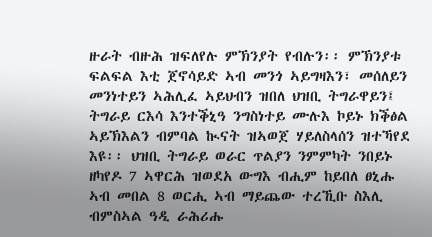ዙራት ብዙሕ ዝፍለየሉ ምኽንያት የብሉን፡፡ ምኽንያቱ ፍልፍል እቲ ጀኖሳይድ ኣብ መንጎ ኣይግዛእን፣ መሰለይን መንነተይን ኣሕሊፈ ኣይህብን ዝበለ ህዝቢ ትግራዋይን፤ ትግራይ ርእሳ እንተቕኒዓ ንግስነተይ ሙሉእ ኮይኑ ክቕፅል ኣይኽእልን ብምባል ኲናት ዝኣወጀ ሃይለስላሰን ዝተኻየደ እዩ፡፡ ህዝቢ ትግራይ ወራር ጥልያን ንምምካት ንበይኑ ዘካየዶ 7 ኣዋርሕ ዝወደአ ውግእ ብሒም ከይበለ ፀኒሑ ኣብ መበል 8 ወርሒ ኣብ ማይጨው ተረኺቡ ስእሊ ብምስኣል ዓዲ ራሕሪሑ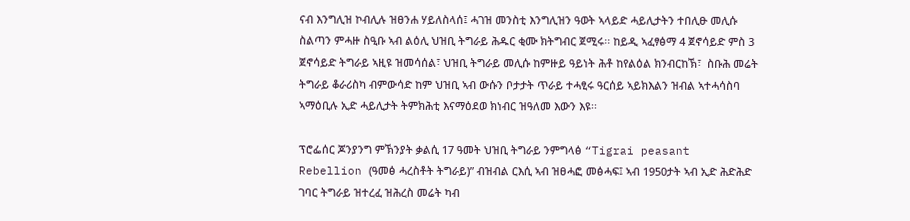ናብ እንግሊዝ ኮብሊሉ ዝፀንሐ ሃይለስላሰ፤ ሓገዝ መንስቲ እንግሊዝን ዓወት ኣላይድ ሓይሊታትን ተበሊፁ መሊሱ ስልጣን ምሓዙ ስዒቡ ኣብ ልዕሊ ህዝቢ ትግራይ ሕዱር ቂሙ ክትግብር ጀሚሩ፡፡ ከይዲ ኣፈፃፅማ 4 ጀኖሳይድ ምስ 3 ጀኖሳይድ ትግራይ ኣዚዩ ዝመሳሰል፣ ህዝቢ ትግራይ መሊሱ ከምዙይ ዓይነት ሕቶ ከየልዕል ክንብርከኽ፣  ስቡሕ መሬት ትግራይ ቆራሪስካ ብምውሳድ ከም ህዝቢ ኣብ ውሱን ቦታታት ጥራይ ተሓፂሩ ዓርሰይ ኣይክእልን ዝብል ኣተሓሳስባ ኣማዕቢሉ ኢድ ሓይሊታት ትምክሕቲ እናማዕደወ ክነብር ዝዓለመ እውን እዩ፡፡

ፕሮፌሰር ጆንያንግ ምኽንያት ቃልሲ 17 ዓመት ህዝቢ ትግራይ ንምግላፅ “Tigrai peasant Rebellion (ዓመፅ ሓረስቶት ትግራይ)” ብዝብል ርእሲ ኣብ ዝፀሓፎ መፅሓፍ፤ ኣብ 1950ታት ኣብ ኢድ ሕድሕድ ገባር ትግራይ ዝተረፈ ዝሕረስ መሬት ካብ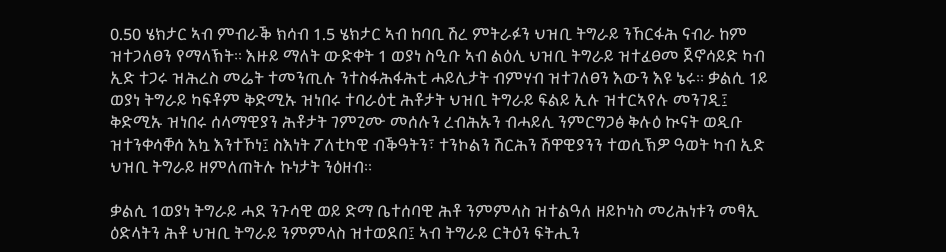0.50 ሄክታር ኣብ ምብራቕ ክሳብ 1.5 ሄክታር ኣብ ከባቢ ሽረ ምትራፉን ህዝቢ ትግራይ ንኸርፋሕ ናብራ ከም ዝተጋለፀን የማላኽት፡፡ እዙይ ማለት ውድቀት 1 ወያነ ስዒቡ ኣብ ልዕሊ ህዝቢ ትግራይ ዝተፈፀመ ጀኖሳይድ ካብ ኢድ ተጋሩ ዝሕረስ መሬት ተመንጢሉ ንተስፋሕፋሕቲ ሓይሊታት ብምሃብ ዝተገለፀን እውን እዩ ኔሩ፡፡ ቃልሲ 1ይ ወያነ ትግራይ ካፍቶም ቅድሚኡ ዝነበሩ ተባራዕቲ ሕቶታት ህዝቢ ትግራይ ፍልይ ኢሉ ዝተርኣየሉ መንገዲ፤ ቅድሚኡ ዝነበሩ ሰላማዊያን ሕቶታት ገምጊሙ መሰሉን ረብሕኡን ብሓይሊ ንምርግጋፅ ቅሉዕ ኲናት ወዲቡ ዝተንቀሳቐሰ እኳ እንተኾነ፤ ስእነት ፖለቲካዊ ብቕዓትን፣ ተንኮልን ሽርሕን ሽዋዊያንን ተወሲኽዎ ዓወት ካብ ኢድ ህዝቢ ትግራይ ዘምለጠትሉ ኩነታት ንዕዘብ፡፡

ቃልሲ 1ወያነ ትግራይ ሓደ ንጉሳዊ ወይ ድማ ቤተሰባዊ ሕቶ ንምምላስ ዝተልዓለ ዘይኮነስ መሪሕነቱን መፃኢ ዕድላትን ሕቶ ህዝቢ ትግራይ ንምምላስ ዝተወደበ፤ ኣብ ትግራይ ርትዕን ፍትሒን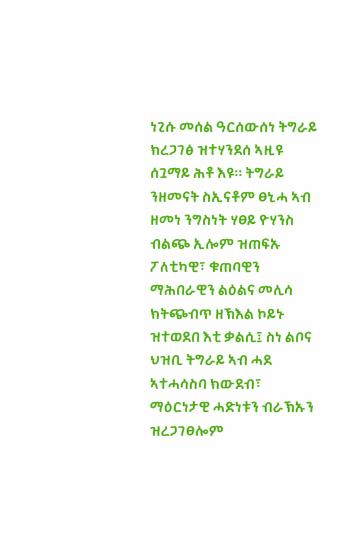ነጊሱ መሰል ዓርሰውሰነ ትግራይ ክረጋገፅ ዝተሃንደሰ ኣዚዩ ሰጓማይ ሕቶ እዩ፡፡ ትግራይ ንዘመናት ስኢናቶም ፀኒሓ ኣብ ዘመነ ንግስነት ሃፀይ ዮሃንስ ብልጭ ኢሎም ዝጠፍኡ ፖለቲካዊ፣ ቁጠባዊን ማሕበራዊን ልዕልና መሊሳ ክትጭብጥ ዘኽእል ኮይኑ ዝተወደበ እቲ ቃልሲ፤ ስነ ልቦና ህዝቢ ትግራይ ኣብ ሓደ ኣተሓሳስባ ክውደብ፣ ማዕርነታዊ ሓድነቱን ብራኽኡን ዝረጋገፀሎም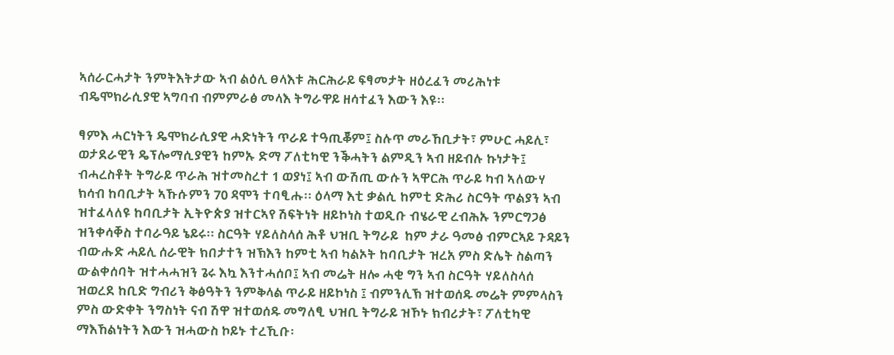ኣሰራርሓታት ንምትእትታው ኣብ ልዕሊ ፀላእቱ ሕርሕራይ ፍፃመታት ዘዕረፈን መሪሕነቱ ብዴሞክራሲያዊ ኣግባብ ብምምራፅ መላእ ትግራዋይ ዘሳተፈን እውን እዩ፡፡

ፃምእ ሓርነትን ዴሞክራሲያዊ ሓድነትን ጥራይ ተዓጢቖም፤ ስሉጥ መራኸቢታት፣ ምሁር ሓይሊ፣ ወታደራዊን ዴፕሎማሲያዊን ከምኡ ድማ ፖለቲካዊ ንቕሓትን ልምዲን ኣብ ዘይብሉ ኩነታት፤ ብሓረስቶት ትግራይ ጥራሕ ዝተመስረተ 1 ወያነ፤ ኣብ ውሽጢ ውሱን ኣዋርሕ ጥራይ ካብ ኣለውሃ ክሳብ ከባቢታት ኣኹሱምን 70 ዳሞን ተባፂሑ፡፡ ዕላማ እቲ ቃልሲ ከምቲ ድሕሪ ስርዓት ጥልያን ኣብ ዝተፈላለዩ ከባቢታት ኢትዮጵያ ዝተርኣየ ሽፍትነት ዘይኮነስ ተወዲቡ ብሄራዊ ረብሕኡ ንምርግጋፅ ዝንቀሳቐስ ተባራዓይ ኔይሩ፡፡ ስርዓት ሃይለስላሰ ሕቶ ህዝቢ ትግራይ  ከም ታራ ዓመፅ ብምርኣይ ጉዳይን ብውሑድ ሓይሊ ሰራዊት ክበታተን ዝኽእን ከምቲ ኣብ ካልኦት ከባቢታት ዝረአ ምስ ድሌት ስልጣን ውልቀሰባት ዝተሓሓዝን ጌሩ እኳ እንተሓሰቦ፤ ኣብ መሬት ዘሎ ሓቂ ግን ኣብ ስርዓት ሃይለስላሰ ዝወረደ ከቢድ ግብሪን ቅፅዓትን ንምቅላል ጥራይ ዘይኮነስ ፤ ብምንሊኽ ዝተወሰዱ መሬት ምምላስን ምስ ውድቀት ንግስነት ናብ ሽዋ ዝተወሰዱ መግለፂ ህዝቢ ትግራይ ዝኾኑ ክብሪታት፣ ፖለቲካዊ ማእኸልነትን እውን ዝሓውስ ኮይኑ ተረኺቡ፡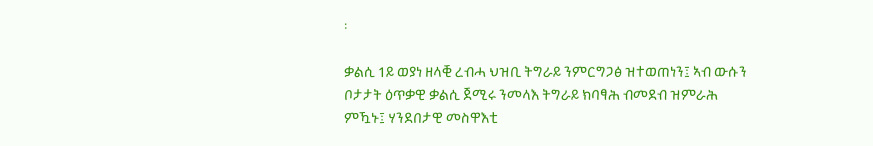፡

ቃልሲ 1ይ ወያነ ዘላቒ ረብሓ ህዝቢ ትግራይ ንምርግጋፅ ዝተወጠነን፤ ኣብ ውሱን ቦታታት ዕጥቃዊ ቃልሲ ጀሚሩ ንመላእ ትግራይ ክባፃሕ ብመደብ ዝምራሕ ምዃኑ፤ ሃንደበታዊ መስዋእቲ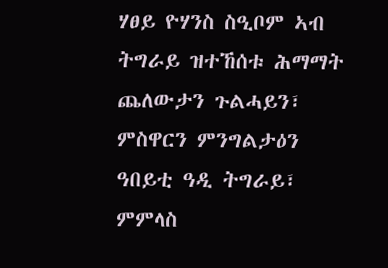ሃፀይ ዮሃንስ ስዒቦም ኣብ ትግራይ ዝተኸሰቱ ሕማማት ጨለውታን ጉልሓይን፣ ምስዋርን ምንግልታዕን ዓበይቲ ዓዲ ትግራይ፣ ምምላስ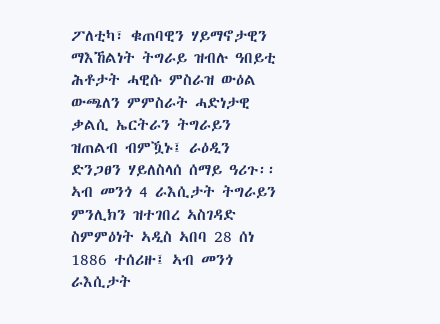ፖለቲካ፣ ቁጠባዊን ሃይማኖታዊን ማእኸልነት ትግራይ ዝብሉ ዓበይቲ ሕቶታት ሓዊሱ ምስራዝ ውዕል ውጫለን ምምስራት ሓድነታዊ ቃልሲ ኤርትራን ትግራይን ዝጠልብ ብምዃኑ፤ ራዕዲን ድንጋፀን ሃይለስላሰ ሰማይ ዓሪጉ፡፡ ኣብ መንጎ 4 ራእሲታት ትግራይን ምንሊክን ዝተገበረ ኣስገዳድ ስምምዕነት ኣዲስ ኣበባ 28 ሰነ 1886 ተሰሪዙ፤ ኣብ መንጎ ራእሲታት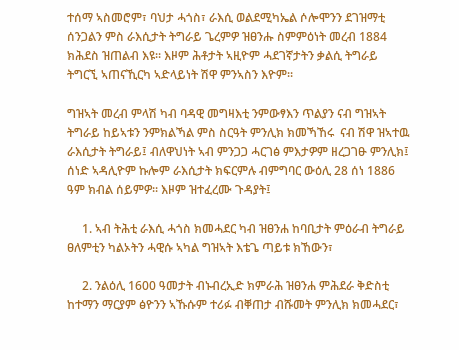ተሰማ ኣስመሮም፣ ባህታ ሓጎስ፣ ራእሲ ወልደሚካኤል ሶሎሞንን ደገዝማቲ ሰንጋልን ምስ ራእሲታት ትግራይ ጌረምዎ ዝፀንሑ ስምምዕነት መረብ 1884 ክሕደስ ዝጠልብ እዩ፡፡ እዞም ሕቶታት ኣዚዮም ሓደገኛታትን ቃልሲ ትግራይ ትግርኚ ኣጠናኺርካ ኣድላይነት ሽዋ ምንኣስን እዮም፡፡

ግዝኣት መረብ ምላሽ ካብ ባዳዊ መግዛእቲ ንምውፃእን ጥልያን ናብ ግዝኣት ትግራይ ከይኣቱን ንምክልኻል ምስ ስርዓት ምንሊክ ክመኻኸሩ  ናብ ሽዋ ዝኣተዉ ራእሲታት ትግራይ፤ ብለዋህነት ኣብ ምንጋጋ ሓርገፅ ምእታዎም ዘረጋገፁ ምንሊክ፤ ሰነድ ኣዳሊዮም ኩሎም ራእሲታት ክፍርምሉ ብምግባር ውዕሊ 28 ሰነ 1886 ዓም ክብል ሰይምዎ፡፡ እዞም ዝተፈረሙ ጉዳያት፤

     1. ኣብ ትሕቲ ራእሲ ሓጎስ ክመሓደር ካብ ዝፀንሐ ከባቢታት ምዕራብ ትግራይ   ፀለምቲን ካልኦትን ሓዊሱ ኣካል ግዝኣት እቴጌ ጣይቱ ክኸውን፣

     2. ንልዕሊ 1600 ዓመታት ብኑብረኢድ ክምራሕ ዝፀንሐ ምሕደራ ቅድስቲ ከተማን ማርያም ፅዮንን ኣኹሱም ተሪፉ ብቐጠታ ብሹመት ምንሊክ ክመሓደር፣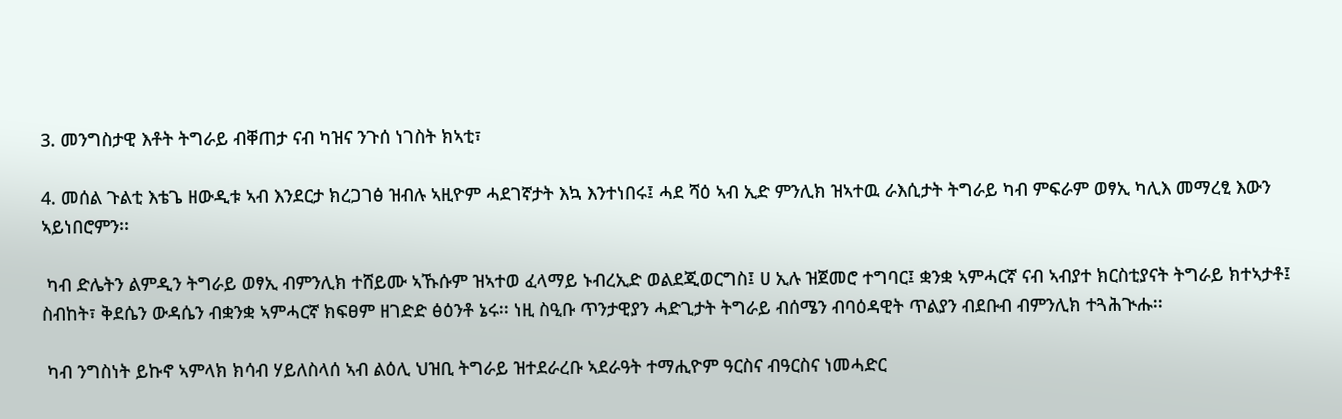3. መንግስታዊ እቶት ትግራይ ብቐጠታ ናብ ካዝና ንጉሰ ነገስት ክኣቲ፣

4. መሰል ጉልቲ እቴጌ ዘውዲቱ ኣብ እንደርታ ክረጋገፅ ዝብሉ ኣዚዮም ሓደገኛታት እኳ እንተነበሩ፤ ሓደ ሻዕ ኣብ ኢድ ምንሊክ ዝኣተዉ ራእሲታት ትግራይ ካብ ምፍራም ወፃኢ ካሊእ መማረፂ እውን ኣይነበሮምን፡፡

 ካብ ድሌትን ልምዲን ትግራይ ወፃኢ ብምንሊክ ተሸይሙ ኣኹሱም ዝኣተወ ፈላማይ ኑብረኢድ ወልደጂወርግስ፤ ሀ ኢሉ ዝጀመሮ ተግባር፤ ቋንቋ ኣምሓርኛ ናብ ኣብያተ ክርስቲያናት ትግራይ ክተኣታቶ፤ ስብከት፣ ቅደሴን ውዳሴን ብቋንቋ ኣምሓርኛ ክፍፀም ዘገድድ ፅዕንቶ ኔሩ፡፡ ነዚ ስዒቡ ጥንታዊያን ሓድጊታት ትግራይ ብሰሜን ብባዕዳዊት ጥልያን ብደቡብ ብምንሊክ ተጓሕጒሑ፡፡

 ካብ ንግስነት ይኩኖ ኣምላክ ክሳብ ሃይለስላሰ ኣብ ልዕሊ ህዝቢ ትግራይ ዝተደራረቡ ኣደራዓት ተማሒዮም ዓርስና ብዓርስና ነመሓድር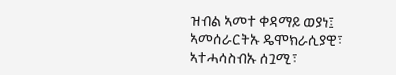ዝብል ኣመተ ቀዳማይ ወያነ፤ ኣመሰራርትኡ ዴሞክራሲያዊ፣ ኣተሓሳስብኡ ሰጓሚ፣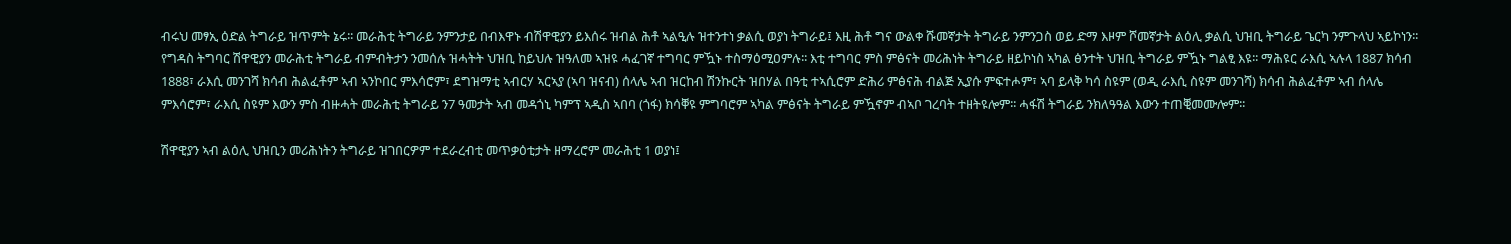ብሩህ መፃኢ ዕድል ትግራይ ዝጥምት ኔሩ፡፡ መራሕቲ ትግራይ ንምንታይ በብእዋኑ ብሽዋዊያን ይእሰሩ ዝብል ሕቶ ኣልዒሉ ዝተንተነ ቃልሲ ወያነ ትግራይ፤ እዚ ሕቶ ግና ውልቀ ሹመኛታት ትግራይ ንምንጋስ ወይ ድማ እዞም ሾመኛታት ልዕሊ ቃልሲ ህዝቢ ትግራይ ጌርካ ንምጉላህ ኣይኮነን፡፡ የግዳስ ትግባር ሽዋዊያን መራሕቲ ትግራይ ብምብትታን ንመሰሉ ዝሓትት ህዝቢ ከይህሉ ዝዓለመ ኣዝዩ ሓፈገኛ ተግባር ምዃኑ ተስማዕሚዐምሉ፡፡ እቲ ተግባር ምስ ምፅናት መሪሕነት ትግራይ ዘይኮነስ ኣካል ፅንተት ህዝቢ ትግራይ ምዃኑ ግልፂ እዩ፡፡ ማሕዩር ራእሲ ኣሉላ 1887 ክሳብ 1888፣ ራእሲ መንገሻ ክሳብ ሕልፈቶም ኣብ ኣንኮበር ምእሳሮም፣ ደግዝማቲ ኣብርሃ ኣርኣያ (ኣባ ዝናብ) ሰላሌ ኣብ ዝርከብ ሽንኩርት ዝበሃል በዓቲ ተኣሲሮም ድሕሪ ምፅናሕ ብልጅ ኢያሱ ምፍተሖም፣ ኣባ ይላቅ ካሳ ስዩም (ወዲ ራእሲ ስዩም መንገሻ) ክሳብ ሕልፈቶም ኣብ ሰላሌ ምእሳሮም፣ ራእሲ ስዩም እውን ምስ ብዙሓት መራሕቲ ትግራይ ን7 ዓመታት ኣብ መዳጎኒ ካምፕ ኣዲስ ኣበባ (ጎፋ) ክሳቐዩ ምግባሮም ኣካል ምፅናት ትግራይ ምዃኖም ብኣቦ ገረባት ተዘትዩሎም፡፡ ሓፋሽ ትግራይ ንክለዓዓል እውን ተጠቒመሙሎም፡፡

ሽዋዊያን ኣብ ልዕሊ ህዝቢን መሪሕነትን ትግራይ ዝገበርዎም ተደራረብቲ መጥቃዕቲታት ዘማረሮም መራሕቲ 1 ወያነ፤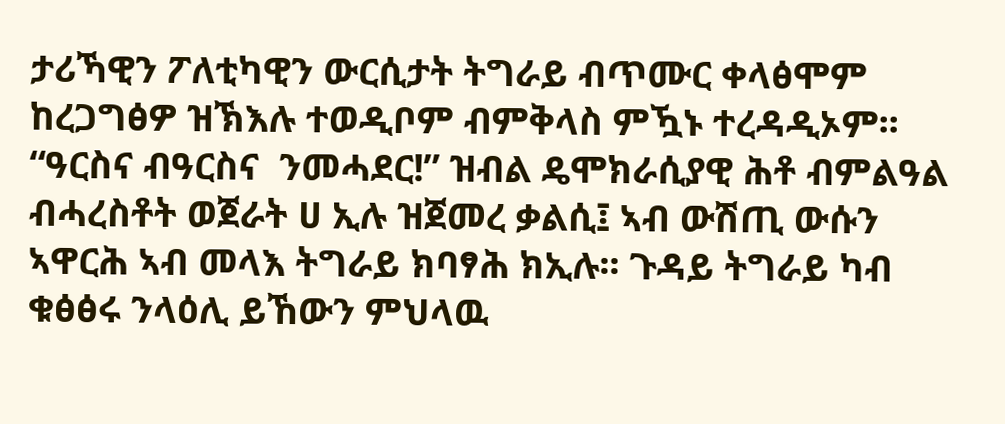ታሪኻዊን ፖለቲካዊን ውርሲታት ትግራይ ብጥሙር ቀላፅሞም ከረጋግፅዎ ዝኽእሉ ተወዲቦም ብምቅላስ ምዃኑ ተረዳዲኦም፡፡ “ዓርስና ብዓርስና  ንመሓደር!” ዝብል ዴሞክራሲያዊ ሕቶ ብምልዓል ብሓረስቶት ወጀራት ሀ ኢሉ ዝጀመረ ቃልሲ፤ ኣብ ውሽጢ ውሱን ኣዋርሕ ኣብ መላእ ትግራይ ክባፃሕ ክኢሉ፡፡ ጉዳይ ትግራይ ካብ ቁፅፅሩ ንላዕሊ ይኸውን ምህላዉ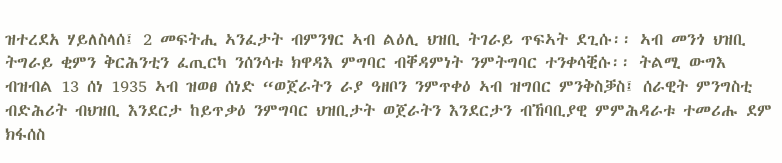ዝተረደአ ሃይለስላሰ፤ 2 መፍትሒ ኣንፈታት ብምንፃር ኣብ ልዕሊ ህዝቢ ትገራይ ጥፍኣት ደጊሱ፡፡ ኣብ መንጎ ህዝቢ ትግራይ ቂምን ቅርሕንቲን ፈጢርካ ንሰንሳቱ ክዋዳእ ምግባር ብቐዳምነት ንምትግባር ተንቀሳቒሱ፡፡ ትልሚ ውግእ ብዝብል 13 ሰነ 1935 ኣብ ዝወፀ ሰነድ “ወጀራትን ራያ ዓዘቦን ንምጥቀዕ ኣብ ዝግበር ምንቅስቓስ፤ ሰራዊት ምንግስቲ ብድሕሪት ብህዝቢ እንደርታ ከይጥቃዕ ንምግባር ህዝቢታት ወጀራትን እንደርታን ብኸባቢያዊ ምምሕዳራቱ ተመሪሑ ደም ክፋሰስ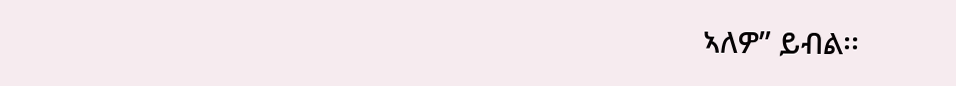ኣለዎ” ይብል፡፡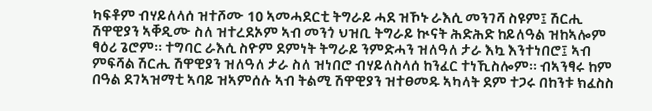ካፍቶም ብሃይለላሰ ዝተሾሙ 10 ኣመሓደርቲ ትግራይ ሓደ ዝኾኑ ራእሲ መንገሻ ስዩም፤ ሽርሒ ሽዋዊያን ኣቐዲሙ ስለ ዝተረደኦም ኣብ መንጎ ህዝቢ ትግራይ ኲናት ሕድሕድ ከይለዓል ዝከኣሎም ፃዕሪ ጌሮም፡፡ ተግባር ራእሲ ስዮም ደምነት ትግራይ ንምድሓን ዝለዓለ ታራ እኳ እንተነበሮ፤ ኣብ ምፍሻል ሽርሒ ሽዋዊያን ዝለዓለ ታራ ስለ ዝነበሮ ብሃይለስላሰ ከንፈር ተነኺስሎም፡፡ ብኣንፃሩ ከም በዓል ደገኣዝማቲ ኣባይ ዝኣምሰሉ ኣብ ትልሚ ሽዋዊያን ዝተፀመዱ ኣካላት ደም ተጋሩ በከንቱ ክፈስስ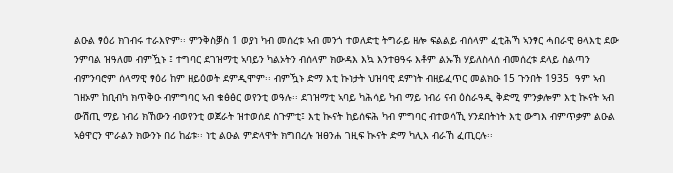ልዑል ፃዕሪ ክገብሩ ተራእዮም፡፡ ምንቅስቓስ 1 ወያነ ካብ መሰረቱ ኣብ መንጎ ተወለድቲ ትግራይ ዘሎ ፍልልይ ብሰላም ፈቲሕኻ ኣንፃር ሓበራዊ ፀላእቲ ደው ንምባል ዝዓለመ ብምዃኑ ፤ ተግባር ደገዝማቲ ኣባይን ካልኦትን ብሰላም ክውዳእ እኳ እንተፀዓሩ እቶም ልኡኽ ሃይለስላሰ ብመሰረቱ ደላይ ስልጣን ብምንባሮም ሰላማዊ ፃዕሪ ከም ዘይዕወት ደምዲሞም፡፡ ብምዃኑ ድማ እቲ ኩነታት ህዝባዊ ደምነት ብዘይፈጥር መልክዑ 15 ጉንበት 1935  ዓም ኣብ ገዘኦም ከቢብካ ክጥቅዑ ብምግባር ኣብ ቁፅፅር ወየንቲ ወዓሉ፡፡ ደገዝማቲ ኣባይ ካሕሳይ ካብ ማይ ነብሪ ናብ ዕስራዓዲ ቅድሚ ምንቃሎም እቲ ኲናት ኣብ ውሽጢ ማይ ነብሪ ክኸውን ብወየንቲ ወጀራት ዝተወሰደ ስጉምቲ፤ እቲ ኲናት ከይሰፍሕ ካብ ምግባር ብተወሳኺ ሃንደበትነት እቲ ውግእ ብምጥቃም ልዑል ኣፅዋርን ሞራልን ክውንኑ በሪ ከፊቱ፡፡ ነቲ ልዑል ምድላዋት ክግበረሉ ዝፀንሐ ገዚፍ ኲናት ድማ ካሊእ ብራኸ ፈጢርሉ፡፡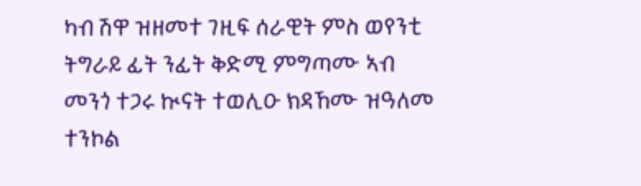ካብ ሽዋ ዝዘመተ ገዚፍ ሰራዊት ምስ ወየንቲ ትግራይ ፊት ንፊት ቅድሚ ምግጣሙ ኣብ መንጎ ተጋሩ ኲናት ተወሊዑ ክዳኸሙ ዝዓለመ ተንኮል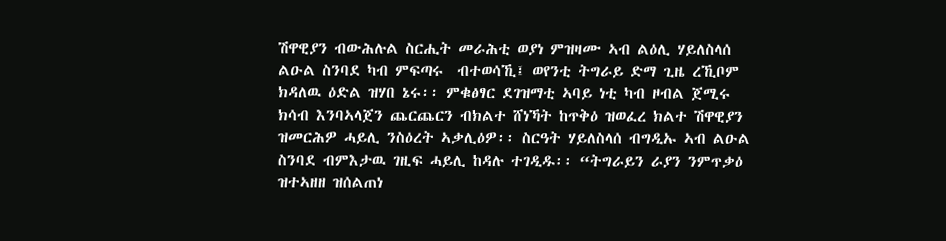ሽዋዊያን ብውሕሉል ስርሒት መራሕቲ ወያነ ምዝዛሙ ኣብ ልዕሊ ሃይለስላሰ ልዑል ስንባደ ካብ ምፍጣሩ  ብተወሳኺ፤ ወየንቲ ትግራይ ድማ ጊዜ ረኺቦም ክዳለዉ ዕድል ዝሃበ ኔሩ፡፡ ምቁፅፃር ደገዝማቲ ኣባይ ነቲ ካብ ዞብል ጀሚሩ ክሳብ እንባኣላጀን ጨርጨርን ብክልተ ሸነኻት ከጥቅዕ ዝወፈረ ክልተ ሽዋዊያን ዝመርሕዎ ሓይሊ ንስዕረት ኣቃሊዕዎ፡፡ ስርዓት ሃይለስላሰ ብግዲኡ ኣብ ልዑል ስንባደ ብምእታዉ ገዚፍ ሓይሊ ከዳሉ ተገዲዱ፡፡ “ትግራይን ራያን ንምጥቃዕ ዝተኣዘዘ ዝሰልጠነ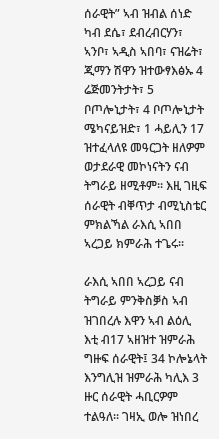ሰራዊት” ኣብ ዝብል ሰነድ ካብ ደሴ፣ ደብረብርሃን፣ ኣንቦ፣ ኣዲስ ኣበባ፣ ናዝሬት፣ ጂማን ሽዋን ዝተውፃእፅኡ 4 ሬጅመንትታት፣ 5 ቦጦሎኒታት፣ 4 ቦጦሎኒታት ሜካናይዝድ፣ 1 ሓይሊን 17 ዝተፈላለዩ መዓርጋት ዘለዎም ወታደራዊ መኮነናትን ናብ ትግራይ ዘሚቶም፡፡ እዚ ገዚፍ ሰራዊት ብቐጥታ ብሚኒስቴር ምክልኻል ራእሲ ኣበበ ኣረጋይ ክምራሕ ተጌሩ፡፡

ራእሲ ኣበበ ኣረጋይ ናብ ትግራይ ምንቅስቓስ ኣብ ዝገበረሉ እዋን ኣብ ልዕሊ እቲ ብ17 ኣዘዝተ ዝምራሕ ግዙፍ ሰራዊት፤ 34 ኮሎኔላት እንግሊዝ ዝምራሕ ካሊእ 3 ዙር ሰራዊት ሓቢርዎም ተልዓለ፡፡ ገዛኢ ወሎ ዝነበረ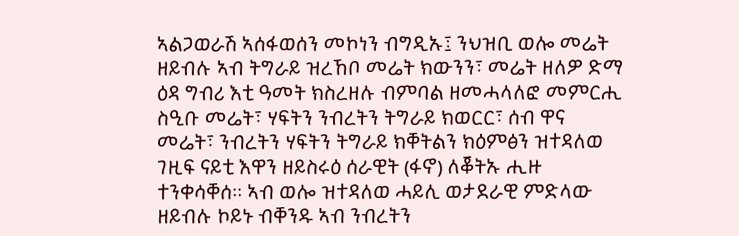ኣልጋወራሽ ኣሰፋወሰን መኮነን ብግዲኡ፤ ንህዝቢ ወሎ መሬት ዘይብሉ ኣብ ትግራይ ዝረኸቦ መሬት ክውንን፣ መሬት ዘለዎ ድማ ዕዳ ግብሪ እቲ ዓመት ክስረዘሉ ብምባል ዘመሓላለፎ መምርሒ ስዒቡ መሬት፣ ሃፍትን ንብረትን ትግራይ ክወርር፣ ሰብ ዋና መሬት፣ ንብረትን ሃፍትን ትግራይ ክቐትልን ክዕምፅን ዝተዳለወ ገዚፍ ናይቲ እዋን ዘይስሩዕ ሰራዊት (ፋኖ) ለቖትኡ ሒዙ ተንቀሳቐሰ፡፡ ኣብ ወሎ ዝተዳለወ ሓይሊ ወታደራዊ ምድላው ዘይብሉ ኮይኑ ብቐንዱ ኣብ ንብረትን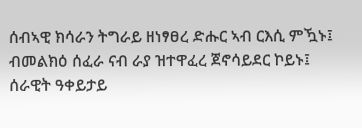ሰብኣዊ ክሳራን ትግራይ ዘነፃፀረ ድሑር ኣብ ርእሲ ምዃኑ፤ ብመልክዕ ሰፈራ ናብ ራያ ዝተዋፈረ ጀኖሳይደር ኮይኑ፤ ሰራዊት ዓቀይታይ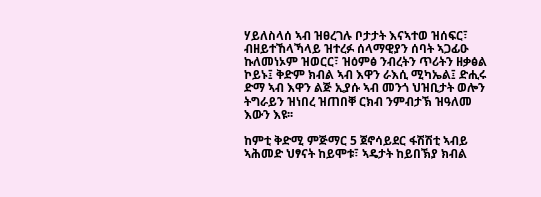ሃይለስላሰ ኣብ ዝፀረገሉ ቦታታት እናኣተወ ዝሰፍር፣ ብዘይተኸላኻላይ ዝተረፉ ሰላማዊያን ሰባት ኣጋፊዑ ኩለመነኦም ዝወርር፣ ዝዕምፅ ንብረትን ጥሪትን ዘቃፅል ኮይኑ፤ ቅድም ክብል ኣብ እዋን ራእሲ ሚካኤል፤ ድሒሩ ድማ ኣብ እዋን ልጅ ኢያሱ ኣብ መንጎ ህዝቢታት ወሎን ትግራይን ዝነበረ ዝጠበቐ ርክብ ንምብታኽ ዝዓለመ እውን እዩ፡፡

ከምቲ ቅድሚ ምጅማር 5 ጀኖሳይደር ፋሽሽቲ ኣብይ ኣሕመድ ህፃናት ከይሞቱ፣ ኣዴታት ከይበኽያ ክብል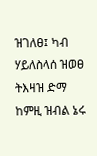ዝገለፀ፤ ካብ ሃይለስላሰ ዝወፀ ትእዛዝ ድማ ከምዚ ዝብል ኔሩ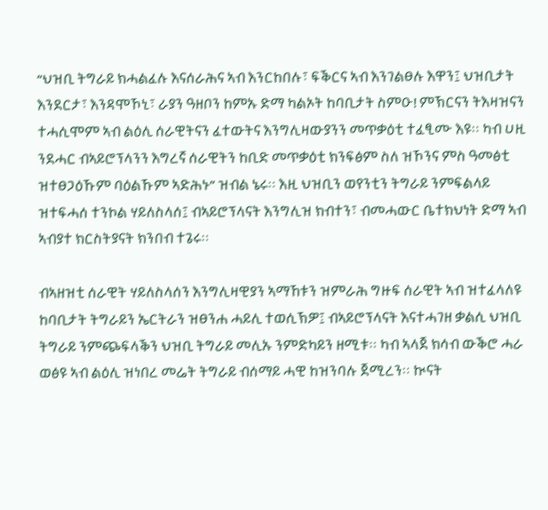“ህዝቢ ትግራይ ክሓልፈሉ እናሰራሕና ኣብ እንርከበሉ፣ ፍቕርና ኣብ እንገልፀሉ እዋን፤ ህዝቢታት እንደርታ፣ እንዳሞኾኒ፣ ራያን ዓዘቦን ከምኡ ድማ ካልኦት ከባቢታት ስምዑ! ምኽርናን ትእዛዝናን ተሓሲሞም ኣብ ልዕሊ ሰራዊትናን ፈተውትና እንግሊዛውያንን መጥቃዕቲ ተፈፂሙ እዩ፡፡ ካብ ሀዚ ንደሓር ብኣይሮፕላንን እግረኛ ሰራዊትን ከቢድ መጥቃዕቲ ክንፍፅም ስለ ዝኾንና ምስ ዓመፅቲ ዝተፀጋዕኹም ባዕልኹም ኣድሕኑ” ዝብል ኔሩ፡፡ እዚ ህዝቢን ወየንቲን ትግራይ ንምፍልላይ ዝተፍሓሰ ተንኮል ሃይለስላሰ፤ ብኣይሮፕላናት እንግሊዝ ክብተን፣ ብመሓውር ቤተክህነት ድማ ኣብ ኣብያተ ክርስትያናት ክንበብ ተጌሩ፡፡

ብኣዘዝቲ ሰራዊት ሃይለስላሰን እንግሊዛዊያን ኣማኸቱን ዝምራሕ ግዙፍ ሰራዊት ኣብ ዝተፈላለዩ ከባቢታት ትግራይን ኤርትራን ዝፀንሐ ሓይሊ ተወሲኽዎ፤ ብኣይሮፕላናት እናተሓገዘ ቃልሲ ህዝቢ ትግራይ ንምጭፍላቕን ህዝቢ ትግራይ መሊኡ ንምድካይን ዘሚቱ፡፡ ካብ ኣላጀ ክሳብ ውቕሮ ሓራ ወፅዩ ኣብ ልዕሊ ዝነበረ መሬት ትግራይ ብሰማይ ሓዊ ከዝንባሉ ጀሚረን፡፡ ኲናት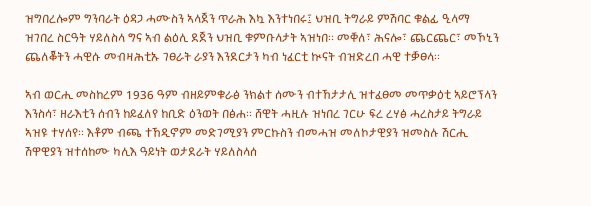ዝግበረሎም ግንባራት ዕዳጋ ሓሙስን ኣላጀን ጥራሕ እኳ እንተነበሩ፤ ህዝቢ ትግራይ ምሽባር ቁልፊ ዒላማ ዝገበረ ስርዓት ሃይለስላ ግና ኣብ ልዕሊ ደጀን ህዝቢ ቁምቡላታት ኣዝነበ፡፡ መቐለ፣ ሕናሎ፣ ጨርጨር፣ መኾኒን ጨለቖትን ሓዊሱ መብዛሕቲኡ ገፀራት ራያን እንደርታን ካብ ነፈርቲ ኲናት ብዝድረበ ሓዊ ተቓፀላ፡፡

ኣብ ወርሒ መስከረም 1936 ዓም ብዘይምቁራፅ ንክልተ ሰሙን ብተኸታታሊ ዝተፈፀመ መጥቃዕቲ ኣይሮፕላን እንስሳ፣ ዘራእቲን ሰብን ከይፈለየ ከቢድ ዕንወት በፅሐ፡፡ ሸዊት ሓዚሉ ዝነበረ ገርሁ ፍረ ረሃፅ ሓረስታይ ትግራይ ኣዝዩ ተሃሰየ፡፡ እቶም ብጫ ተኸዲኖም መድገሚያን ምርኩስን ብመሓዝ መለኮታዊያን ዝመስሉ ሽርሒ ሽዋዊያን ዝተሰከሙ ካሊእ ዓይነት ወታደራት ሃይለስላሰ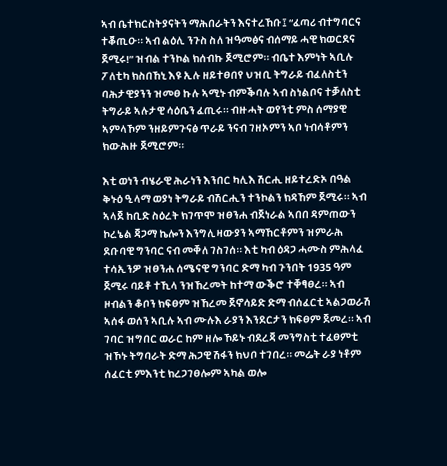ኣብ ቤተክርስትያናትን ማሕበራትን እናተረኸቡ፤ “ፈጣሪ ብተግባርና ተቖጢዑ፡፡ ኣብ ልዕሊ ንጉስ ስለ ዝዓመፅና ብሰማይ ሓዊ ክወርደና ጀሚሩ!” ዝብል ተንኮል ክሰብኩ ጀሚሮም፡፡ ብቤተ እምነት ኣቢሉ ፖለቲካ ክስበኸኒ እዩ ኢሉ ዘይተፀበየ ህዝቢ ትግራይ ብፈለስቲን ባሕታዊያንን ዝመፀ ኩሉ ኣሚኑ ብምቕባሉ ኣብ ስነልቦና ተቓለስቲ ትግራይ ኣሉታዊ ሳዕቤን ፈጢሩ፡፡ ብዙሓት ወየንቲ ምስ ሰማያዊ ኣምላኾም ንዘይምጉናፅ ጥራይ ንናብ ገዘኦምን ኣቦ ነብሳቶምን ክውሕዙ ጀሚሮም፡፡

እቲ ወነን ብሄራዊ ሕራነን እንበር ካሊእ ሽርሒ ዘይተረድኦ በዓል ቅኑዕ ዒላማ ወያነ ትግራይ ብሽርሒን ተንኮልን ክዳኸም ጀሚሩ፡፡ ኣብ ኣላጀ ከቢድ ስዕረት ክገጥሞ ዝፀንሐ ብጀነራል ኣበበ ዳምጠውን ኮረኔል ጃጋማ ኬሎን እንግሊዛውያን ኣማኸርቶምን ዝምራሕ ደቡባዊ ግንባር ናብ መቐለ ገስገሰ፡፡ እቲ ካብ ዕዳጋ ሓሙስ ምሕላፈ ተሳኢንዎ ዝፀንሐ ሰሜናዊ ግንባር ድማ ካብ ጉንበት 1935 ዓም ጀሚሩ ባይቶ ተኺላ ንዝኸረመት ከተማ ውቕሮ ተቐፃፀረ፡፡ ኣብ ዞብልን ቆቦን ክፍፀም ዝኸረመ ጀኖሳይድ ድማ ብሰፈርቲ ኣልጋወራሽ ኣሰፋ ወሰን ኣቢሉ ኣብ ሙሉእ ራያን እንደርታን ክፍፀም ጀመረ፡፡ ኣብ ገባር ዝግበር ወራር ከም ዘሎ ኾይኑ ብደረጃ መንግስቲ ተፈፀምቲ ዝኾኑ ትግባራት ድማ ሕጋዊ ሽፋን ክህቦ ተገበረ፡፡ መሬት ራያ ነቶም ሰፈርቲ ምእንቲ ክረጋገፀሎም ኣካል ወሎ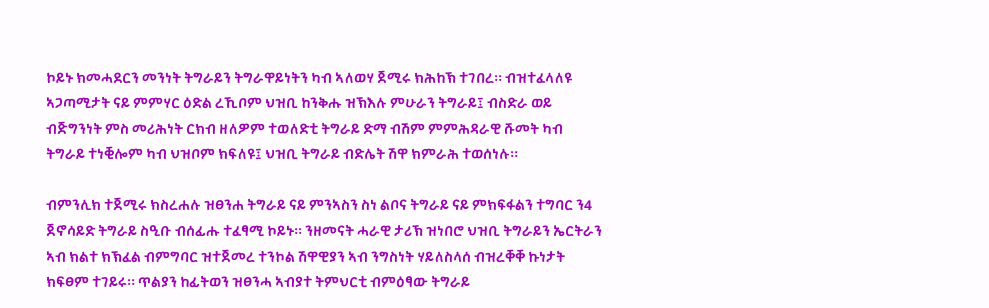ኮይኑ ክመሓደርን መንነት ትግራይን ትግራዋይነትን ካብ ኣለወሃ ጀሚሩ ክሕከኽ ተገበረ፡፡ ብዝተፈላለዩ ኣጋጣሚታት ናይ ምምሃር ዕድል ረኺቦም ህዝቢ ከንቅሑ ዝኽእሉ ምሁራን ትግራይ፤ ብስድራ ወይ ብጅግንነት ምስ መሪሕነት ርክብ ዘለዎም ተወለድቲ ትግራይ ድማ ብሽም ምምሕዳራዊ ሹመት ካብ ትግራይ ተነቒሎም ካብ ህዝቦም ክፍለዩ፤ ህዝቢ ትግራይ ብድሌት ሽዋ ክምራሕ ተወሰነሉ፡፡

ብምንሊክ ተጀሚሩ ክስረሐሉ ዝፀንሐ ትግራይ ናይ ምንኣስን ስነ ልቦና ትግራይ ናይ ምክፍፋልን ተግባር ን4 ጀኖሳይድ ትግራይ ስዒቡ ብሰፊሑ ተፈፃሚ ኮይኑ፡፡ ንዘመናት ሓራዊ ታሪኽ ዝነበሮ ህዝቢ ትግራይን ኤርትራን ኣብ ክልተ ክኽፈል ብምግባር ዝተጀመረ ተንኮል ሽዋዊያን ኣብ ንግስነት ሃይለስላሰ ብዝረቐቐ ኩነታት ክፍፀም ተገይሩ፡፡ ጥልያን ከፊትወን ዝፀንሓ ኣብያተ ትምህርቲ ብምዕፃው ትግራይ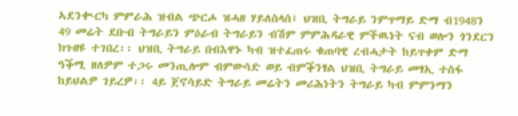ኣደንቊርካ ምምራሕ ዝብል ጭርሖ ዝሓዘ ሃይለስላሰ፤ ህዝቢ ትግራይ ንምጥማይ ድማ ብ1948ን 49 መሬት ደቡብ ትግራይን ምዕራብ ትግራይን ብሽም ምምሕዳራዊ ምችዉነት ናብ ወሎን ጎንደርን ክጉዘዩ ተገበረ፡፡ ህዝቢ ትግራይ በብእዋኑ ካብ ዝተፈጠሩ ቁጠባዊ ረብሓታት ከይጥቀም ድማ ዓቕሚ ዘለዎም ተጋሩ መንጢሎም ብምውሳድ ወይ ብምቕንፃል ህዝቢ ትግራይ መፃኢ ተስፋ ከይህልዎ ገይረዎ፡፡ 4ይ ጀኖሳይድ ትግራይ መሬትን መሪሕነትን ትግራይ ካብ ምምንማን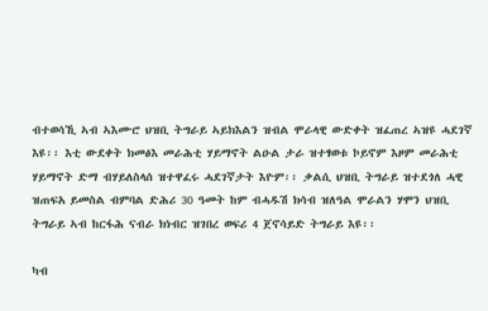ብተወሳኺ ኣብ ኣእሙሮ ህዝቢ ትግራይ ኣይክእልን ዝብል ሞራላዊ ውድቀት ዝፈጠረ ኣዝዩ ሓደገኛ እዩ፡፡ እቲ ውደቀት ክመፅእ መራሕቲ ሃይማኖት ልዑል ታራ ዝተፃወቱ ኮይኖም እዞም መራሕቲ ሃይማኖት ድማ ብሃይለስላሰ ዝተዋፈሩ ሓደገኛታት እዮም፡፡ ቃልሲ ህዝቢ ትግራይ ዝተደጎለ ሓዊ ዝጠፍአ ይመስል ብምባል ድሕሪ 30 ዓመት ከም ብሓዱሽ ክሳብ ዝለዓል ሞራልን ሃሞን ህዝቢ ትግራይ ኣብ ከርፋሕ ናብራ ክነብር ዝገበረ ወፍሪ 4 ጀኖሳይድ ትግራይ እዩ፡፡

ካብ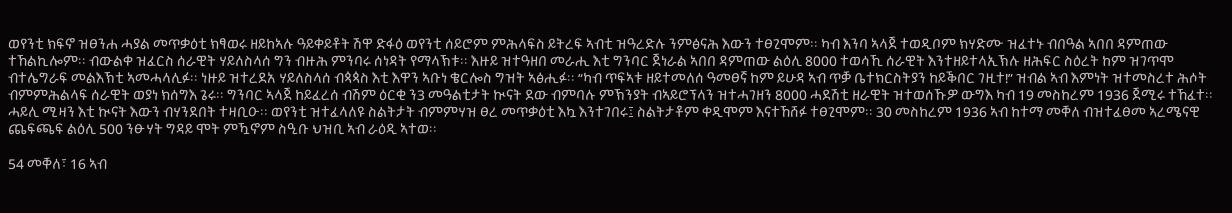ወየንቲ ክፍኖ ዝፀንሐ ሓያል መጥቃዕቲ ክፃወሩ ዘይከኣሉ ዓይቀይቶት ሽዋ ድፋዕ ወየንቲ ሰይሮም ምሕላፍስ ይትረፍ ኣብቲ ዝዓረድሉ ንምፅናሕ እውን ተፀጊሞም፡፡ ካብ እንባ ኣላጀ ተወዲቦም ክሃድሙ ዝፈተኑ ብበዓል ኣበበ ዳምጠው ተኸልኪሎም፡፡ ብውልቀ ዝፈርስ ሰራዊት ሃይለስላሰ ግን ብዙሕ ምንባሩ ሰነዳት የማላኽቱ፡፡ እዙይ ዝተዓዘበ መራሒ እቲ ግንባር ጀነራል ኣበበ ዳምጠው ልዕሊ 8000 ተወሳኺ ሰራዊት እንተዘይተላኢኽሉ ዘሕፍር ስዕረት ከም ዝገጥሞ ብተሌግራፍ መልእኽቲ ኣመሓላሊፉ፡፡ ነዙይ ዝተረደአ ሃይለስላሰ ብጳጳስ እቲ እዋን ኣቡነ ቄርሎስ ግዝት ኣፅሒፉ፡፡ “ካብ ጥፍኣቱ ዘይተመለሰ ዓመፀኛ ከም ይሁዳ ኣብ ጥቓ ቤተክርስትያን ከይቕበር ገዚተ!” ዝብል ኣብ እምነት ዝተመስረተ ሕሶት ብምምሕልላፍ ሰራዊት ወያነ ክሰግእ ጌሩ፡፡ ግንባር ኣላጀ ከይፈረሰ ብሽም ዕርቂ ን3 መዓልቲታት ኲናት ደው ብምባሉ ምኽንያት ብኣይሮፕላን ዝተሓገዘን 8000 ሓደሽቲ ዘራዊት ዝተወሰኹዎ ውግእ ካብ 19 መስከረም 1936 ጀሚሩ ተኸፈተ፡፡ ሓይሊ ሚዛን እቲ ኲናት እውን ብሃንደበት ተዛቢዑ፡፡ ወየንቲ ዝተፈላለዩ ስልትታት ብምምሃዝ ፀረ መጥቃዕቲ እኳ እንተገበሩ፤ ስልትታቶም ቀዲሞም እናተኸሸፉ ተፀጊሞም፡፡ 30 መስከረም 1936 ኣብ ከተማ መቐለ ብዝተፈፀመ ኣረሜናዊ ጨፍጫፍ ልዕሊ 500 ንፁሃት ግዳይ ሞት ምዃኖም ስዒቡ ህዝቢ ኣብ ራዕዲ ኣተወ፡፡

54 መቐለ፣ 16 ኣብ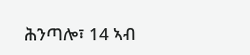ሕንጣሎ፣ 14 ኣብ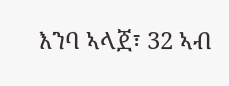እንባ ኣላጀ፣ 32 ኣብ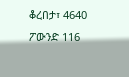ቆረበታ፣ 4640 ፖውንድ 116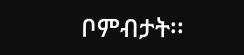ቦምብታት፡፡